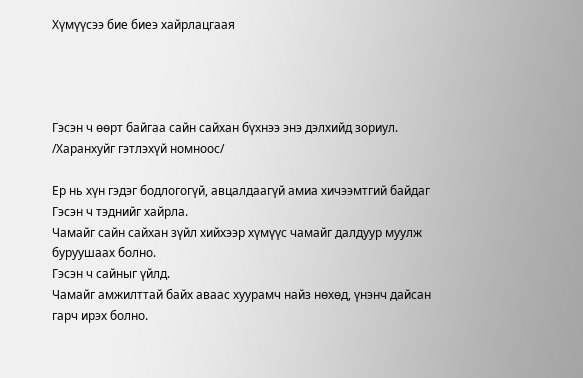Хүмүүсээ бие биеэ хайрлацгаая




Гэсэн ч өөрт байгаа сайн сайхан бүхнээ энэ дэлхийд зориул.
/Харанхуйг гэтлэхүй номноос/

Ер нь хүн гэдэг бодлогогүй, авцалдаагүй амиа хичээмтгий байдаг
Гэсэн ч тэднийг хайрла.
Чамайг сайн сайхан зүйл хийхээр хүмүүс чамайг далдуур муулж буруушаах болно.
Гэсэн ч сайныг үйлд.
Чамайг амжилттай байх аваас хуурамч найз нөхөд, үнэнч дайсан гарч ирэх болно.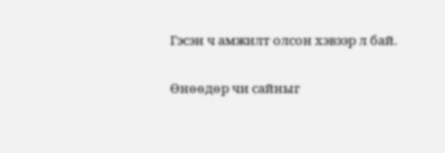Гэсэн ч амжилт олсон хэвээр л бай.

Өнөөдөр чи сайныг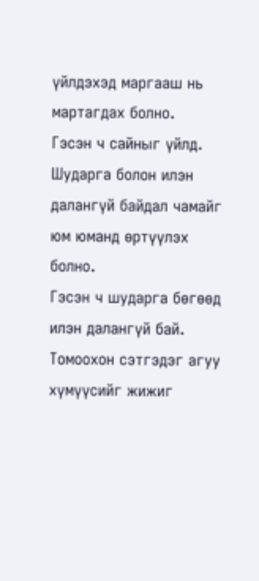үйлдэхэд маргааш нь мартагдах болно.
Гэсэн ч сайныг үйлд.
Шударга болон илэн далангүй байдал чамайг юм юманд өртүүлэх болно.
Гэсэн ч шударга бөгөөд илэн далангүй бай.
Томоохон сэтгэдэг агуу хүмүүсийг жижиг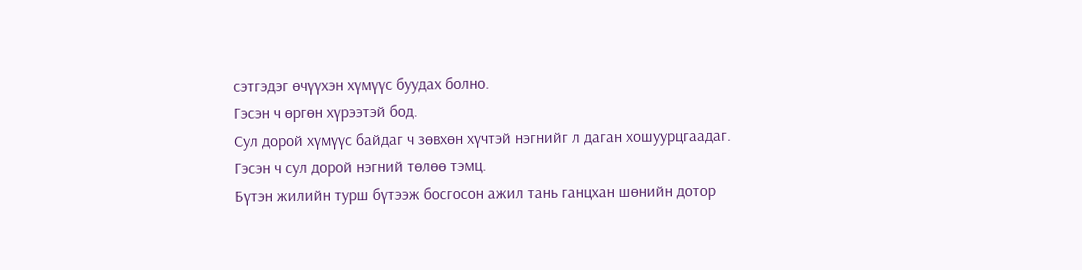сэтгэдэг өчүүхэн хүмүүс буудах болно.
Гэсэн ч өргөн хүрээтэй бод.
Сул дорой хүмүүс байдаг ч зөвхөн хүчтэй нэгнийг л даган хошуурцгаадаг.
Гэсэн ч сул дорой нэгний төлөө тэмц.
Бүтэн жилийн турш бүтээж босгосон ажил тань ганцхан шөнийн дотор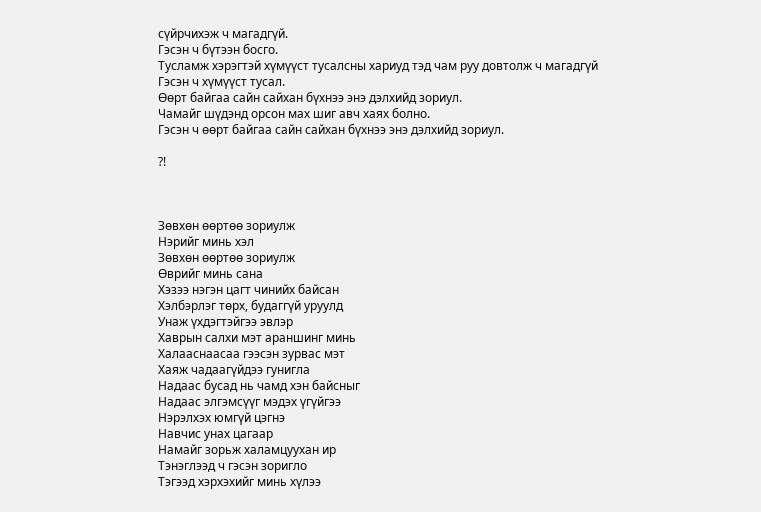сүйрчихэж ч магадгүй.
Гэсэн ч бүтээн босго.
Тусламж хэрэгтэй хүмүүст тусалсны хариуд тэд чам руу довтолж ч магадгүй
Гэсэн ч хүмүүст тусал.
Өөрт байгаа сайн сайхан бүхнээ энэ дэлхийд зориул.
Чамайг шүдэнд орсон мах шиг авч хаях болно.
Гэсэн ч өөрт байгаа сайн сайхан бүхнээ энэ дэлхийд зориул.

?!



Зөвхөн өөртөө зориулж
Нэрийг минь хэл
Зөвхөн өөртөө зориулж
Өврийг минь сана
Хэзээ нэгэн цагт чинийх байсан
Хэлбэрлэг төрх, будаггүй уруулд
Унаж үхдэгтэйгээ эвлэр
Хаврын салхи мэт араншинг минь
Халааснаасаа гээсэн зурвас мэт
Хаяж чадаагүйдээ гунигла
Надаас бусад нь чамд хэн байсныг
Надаас элгэмсүүг мэдэх үгүйгээ
Нэрэлхэх юмгүй цэгнэ
Навчис унах цагаар
Намайг зорьж халамцуухан ир
Тэнэглээд ч гэсэн зоригло
Тэгээд хэрхэхийг минь хүлээ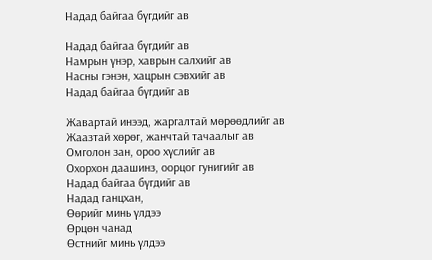Надад байгаа бүгдийг ав

Надад байгаа бүгдийг ав
Намрын үнэр, хаврын салхийг ав
Насны гэнэн, хацрын сэвхийг ав
Надад байгаа бүгдийг ав

Жавартай инээд, жаргалтай мөрөөдлийг ав
Жаазтай хөрөг, жанчтай тачаалыг ав
Омголон зан, ороо хүслийг ав
Охорхон даашинз, оорцог гунигийг ав
Надад байгаа бүгдийг ав
Надад ганцхан,
Өөрийг минь үлдээ
Өрцөн чанад
Өстнийг минь үлдээ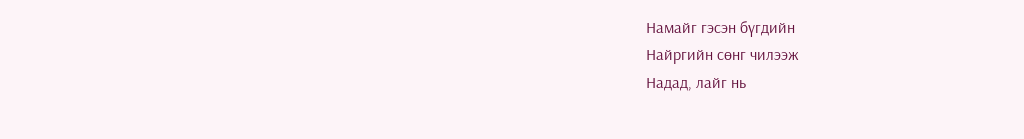Намайг гэсэн бүгдийн
Найргийн сөнг чилээж
Надад, лайг нь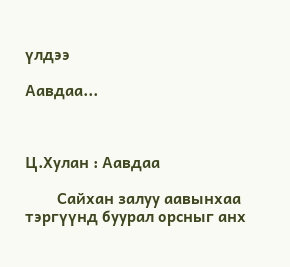үлдээ

Аавдаа...



Ц.Хулан : Аавдаа

        Сайхан залуу аавынхаа тэргүүнд буурал орсныг анх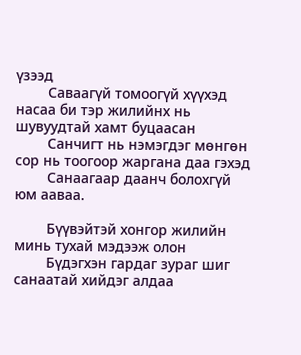үзээд
        Саваагүй томоогүй хүүхэд насаа би тэр жилийнх нь шувуудтай хамт буцаасан
        Санчигт нь нэмэгдэг мөнгөн сор нь тоогоор жаргана даа гэхэд
        Санаагаар даанч болохгүй юм ааваа.

        Бүүвэйтэй хонгор жилийн минь тухай мэдээж олон
        Бүдэгхэн гардаг зураг шиг санаатай хийдэг алдаа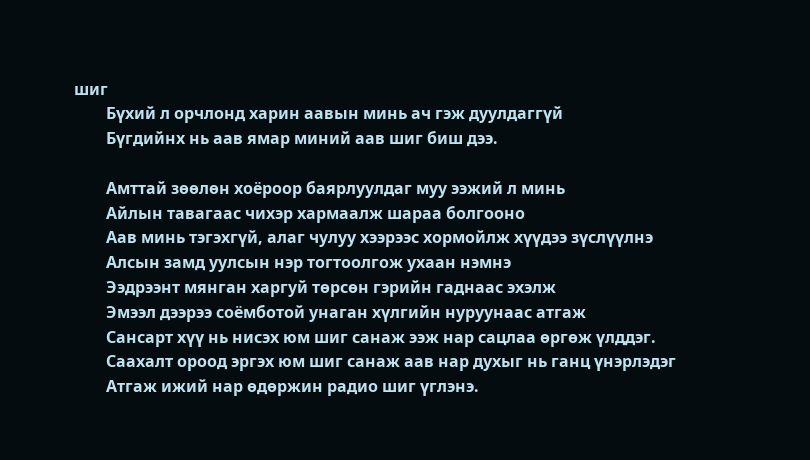шиг
        Бүхий л орчлонд харин аавын минь ач гэж дуулдаггүй
        Бүгдийнх нь аав ямар миний аав шиг биш дээ.

        Амттай зөөлөн хоёроор баярлуулдаг муу ээжий л минь
        Айлын тавагаас чихэр хармаалж шараа болгооно
        Аав минь тэгэхгүй, алаг чулуу хээрээс хормойлж хүүдээ зүслүүлнэ
        Алсын замд уулсын нэр тогтоолгож ухаан нэмнэ
        Ээдрээнт мянган харгуй төрсөн гэрийн гаднаас эхэлж
        Эмээл дээрээ соёмботой унаган хүлгийн нуруунаас атгаж
        Сансарт хүү нь нисэх юм шиг санаж ээж нар сацлаа өргөж үлддэг.
        Саахалт ороод эргэх юм шиг санаж аав нар духыг нь ганц үнэрлэдэг
        Атгаж ижий нар өдөржин радио шиг үглэнэ.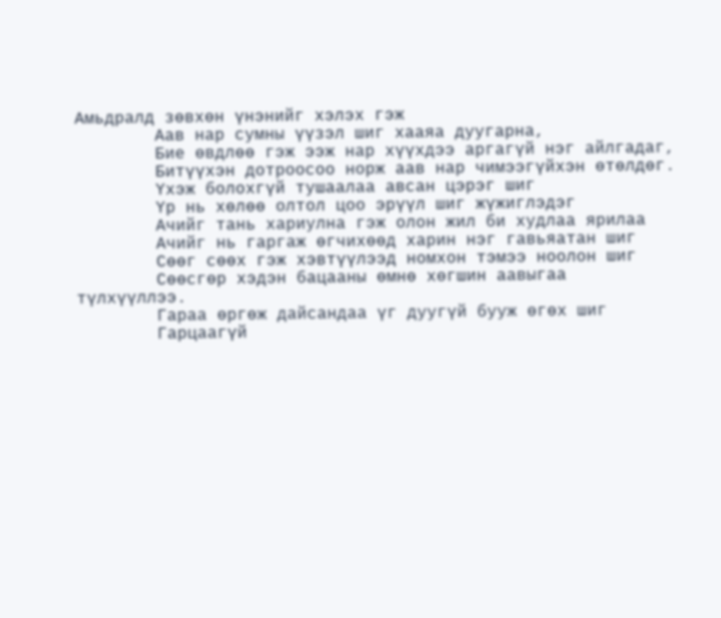Амьдралд зөвхөн үнэнийг хэлэх гэж
        Аав нар сумны үүзэл шиг хааяа дуугарна,
        Бие өвдлөө гэж ээж нар хүүхдээ аргагүй нэг айлгадаг,
        Битүүхэн дотроосоо норж аав нар чимээгүйхэн өтөлдөг.
        Үхэж болохгүй тушаалаа авсан цэрэг шиг
        Үр нь хөлөө олтол цоо эрүүл шиг жүжиглэдэг
        Ачийг тань хариулна гэж олон жил би худлаа ярилаа
        Ачийг нь гаргаж өгчихөөд харин нэг гавьяатан шиг
        Сөөг сөөх гэж хэвтүүлээд номхон тэмээ ноолон шиг
        Сөөсгөр хэдэн бацааны өмнө хөгшин аавыгаа түлхүүллээ.
        Гараа өргөж дайсандаа үг дуугүй бууж өгөх шиг
        Гарцаагүй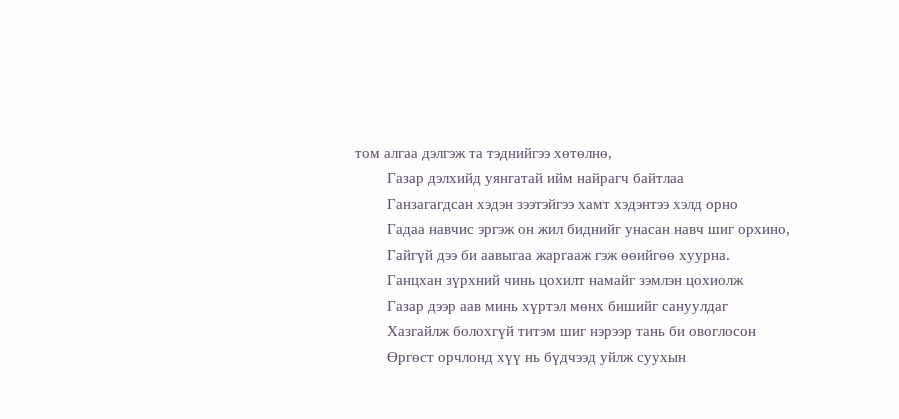том алгаа дэлгэж та тэднийгээ хөтөлнө,
        Газар дэлхийд уянгатай ийм найрагч байтлаа
        Ганзагагдсан хэдэн зээтэйгээ хамт хэдэнтээ хэлд орно
        Гадаа навчис эргэж он жил биднийг унасан навч шиг орхино,
        Гайгүй дээ би аавыгаа жаргааж гэж өөийгөө хуурна.
        Ганцхан зүрхний чинь цохилт намайг зэмлэн цохиолж
        Газар дээр аав минь хүртэл мөнх бишийг сануулдаг
        Хазгайлж болохгүй титэм шиг нэрээр тань би овоглосон
        Өргөст орчлонд хүү нь бүдчээд уйлж суухын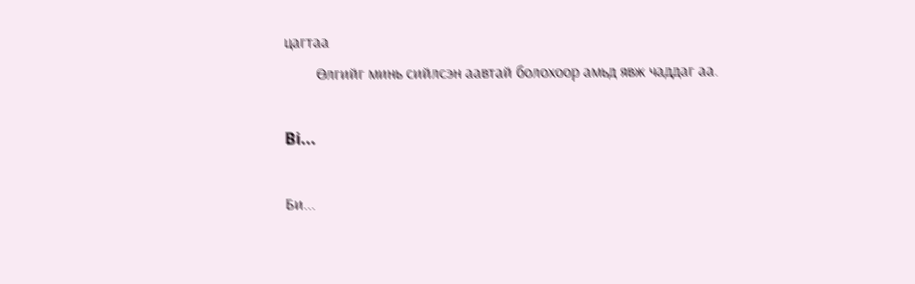цагтаа
        Өлгийг минь сийлсэн аавтай болохоор амьд явж чаддаг аа.

Bi...

Би...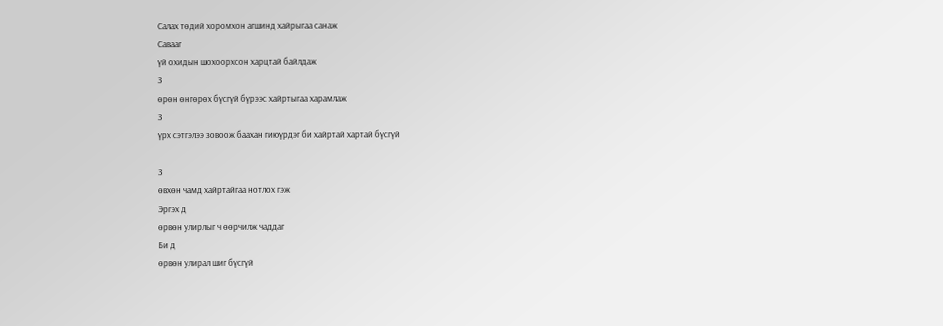Салах төдий хоромхон агшинд хайрыгаа санаж
Савааг
үй охидын шохоорхсон харцтай байлдаж
З
өрөн өнгөрөх бүсгүй бүрээс хайртыгаа харамлаж
З
үрх сэтгэлээ зовоож баахан гиюүрдэг би хайртай хартай бүсгүй

З
өвхөн чамд хайртайгаа нотлох гэж
Эргэх д
өрвөн улирлыг ч өөрчилж чаддаг
Би д
өрвөн улирал шиг бүсгүй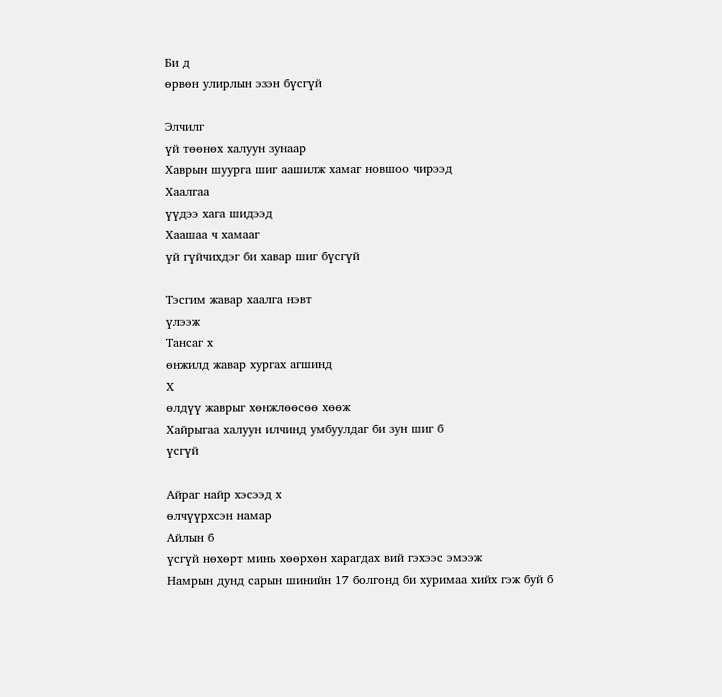Би д
өрвөн улирлын эзэн бүсгүй

Элчилг
үй төөнөх халуун зунаар
Хаврын шуурга шиг аашилж хамаг новшоо чирээд
Хаалгаа
үүдээ хага шидээд
Хаашаа ч хамааг
үй гүйчихдэг би хавар шиг бүсгүй

Тэсгим жавар хаалга нэвт
үлээж
Тансаг х
өнжилд жавар хургах агшинд
Х
өлдүү жаврыг хөнжлөөсөө хөөж
Хайрыгаа халуун илчинд умбуулдаг би зун шиг б
үсгүй

Айраг найр хэсээд х
өлчүүрхсэн намар
Айлын б
үсгүй нөхөрт минь хөөрхөн харагдах вий гэхээс эмээж
Намрын дунд сарын шинийн 17 болгонд би хуримаа хийх гэж буй б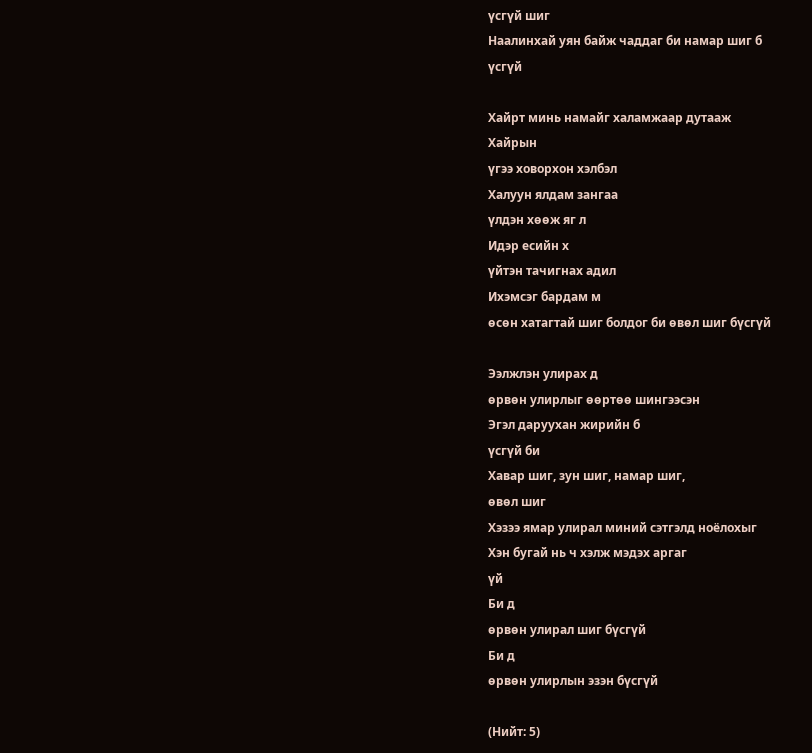үсгүй шиг
Наалинхай уян байж чаддаг би намар шиг б
үсгүй

Хайрт минь намайг халамжаар дутааж
Хайрын
үгээ ховорхон хэлбэл
Халуун ялдам зангаа
үлдэн хөөж яг л
Идэр есийн х
үйтэн тачигнах адил
Ихэмсэг бардам м
өсөн хатагтай шиг болдог би өвөл шиг бүсгүй

Ээлжлэн улирах д
өрвөн улирлыг өөртөө шингээсэн
Эгэл даруухан жирийн б
үсгүй би
Хавар шиг, зун шиг, намар шиг,
өвөл шиг
Хэзээ ямар улирал миний сэтгэлд ноёлохыг
Хэн бугай нь ч хэлж мэдэх аргаг
үй
Би д
өрвөн улирал шиг бүсгүй
Би д
өрвөн улирлын эзэн бүсгүй

(Нийт: 5)